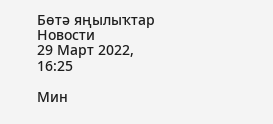Бөтә яңылыҡтар
Новости
29 Март 2022, 16:25

Мин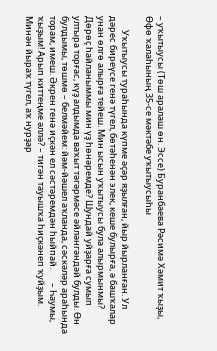– уҡытыусы (Төш аралаш өн. Эссе) Буранбаева Рәсимә Хәмит ҡыҙы, Өфө ҡалаһының 35-се мәктәбе уҡытыусыһы

       Уҡытыусы тураһында күпме әҫәр яҙылған, йыр йырланған. Ул дәрес биреүсе генә түгел, бөтәһенән элек, кеше булырға, ә башҡалар унан өлгө алырға тейеш. Мин ысын уҡытыусы була алырмынмы? Дөрөҫ һайланыммы мин үҙ һөнәремде? Шундай уйҙарға сумып ултыра торғас, күҙ алдымда ваҡыт тәгәрмәсе әйләнгәндәй булды. Өн булдымы, төшмө – белмәйем: йәм-йәшел аҡланда, сәскәләр араһында торам, имеш. Әкрен генә иҫкән ел сәстәремдән һыйпай.       – Һаумы, ҡыҙым! Арып киттеңме әллә? – тигән тауышҡа һиҫкәнеп ҡуйҙым. Минән йыраҡ түгел, аҡ нурҙар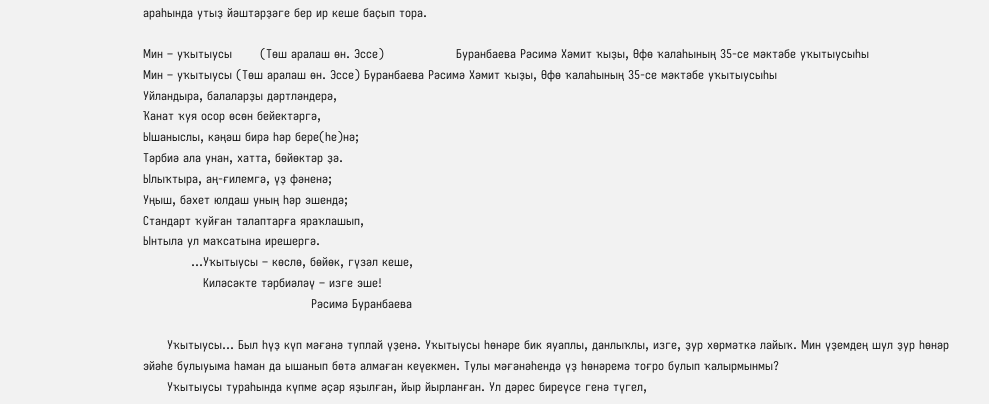араһында утыҙ йәштәрҙәге бер ир кеше баҫып тора.

Мин – уҡытыусы       (Төш аралаш өн. Эссе)                  Буранбаева Рәсимә Хәмит ҡыҙы, Өфө ҡалаһының 35-се мәктәбе уҡытыусыһы
Мин – уҡытыусы (Төш аралаш өн. Эссе) Буранбаева Рәсимә Хәмит ҡыҙы, Өфө ҡалаһының 35-се мәктәбе уҡытыусыһы
Уйландыра, балаларҙы дәртләндерә,
Ҡанат ҡуя осор өсөн бейектәргә,
Ышаныслы, кәңәш бирә һәр бере(һе)нә;
Тәрбиә ала унан, хатта, бөйөктәр ҙә.
Ылыҡтыра, аң-ғилемгә, үҙ фәненә;
Уңыш, бәхет юлдаш уның һәр эшендә;
Стандарт ҡуйған талаптарға яраҡлашып,
Ынтыла ул маҡсатына ирешергә.
            ...Уҡытыусы – көслө, бөйөк, гүзәл кеше,
               Киләсәкте тәрбиәләү – изге эше!
                                          Рәсимә Буранбаева

      Уҡытыусы... Был һүҙ күп мәғәнә туплай үҙенә. Уҡытыусы һөнәре бик яуаплы, данлыҡлы, изге, ҙур хөрмәткә лайыҡ. Мин үҙемдең шул ҙур һөнәр эйәһе булыуыма һаман да ышанып бөтә алмаған кеүекмен. Тулы мәғәнәһендә үҙ һөнәремә тоғро булып ҡалырмынмы?
      Уҡытыусы тураһында күпме әҫәр яҙылған, йыр йырланған. Ул дәрес биреүсе генә түгел,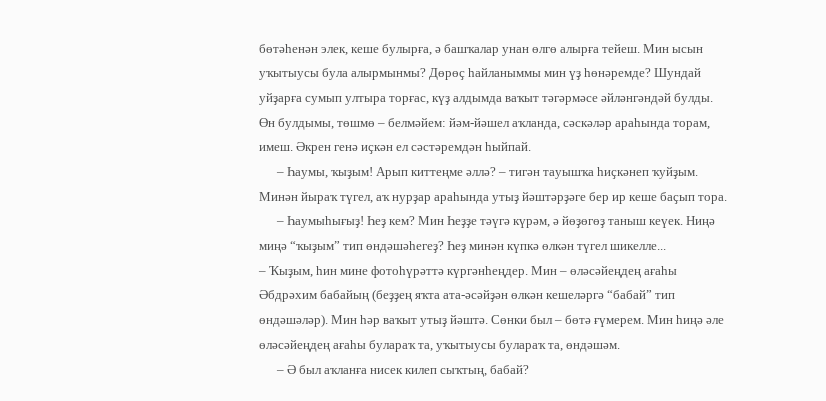бөтәһенән элек, кеше булырға, ә башҡалар унан өлгө алырға тейеш. Мин ысын уҡытыусы була алырмынмы? Дөрөҫ һайланыммы мин үҙ һөнәремде? Шундай уйҙарға сумып ултыра торғас, күҙ алдымда ваҡыт тәгәрмәсе әйләнгәндәй булды. Өн булдымы, төшмө – белмәйем: йәм-йәшел аҡланда, сәскәләр араһында торам, имеш. Әкрен генә иҫкән ел сәстәремдән һыйпай.
      – Һаумы, ҡыҙым! Арып киттеңме әллә? – тигән тауышҡа һиҫкәнеп ҡуйҙым. Минән йыраҡ түгел, аҡ нурҙар араһында утыҙ йәштәрҙәге бер ир кеше баҫып тора.
      – Һаумыһығыҙ! Һеҙ кем? Мин Һеҙҙе тәүгә күрәм, ә йөҙөгөҙ таныш кеүек. Ниңә миңә “ҡыҙым” тип өндәшәһегеҙ? Һеҙ минән күпкә өлкән түгел шикелле...
– Ҡыҙым, һин мине фотоһүрәттә күргәнһеңдер. Мин – өләсәйеңдең ағаһы Әбдрәхим бабайың (беҙҙең яҡта ата-әсәйҙән өлкән кешеләргә “бабай” тип өндәшәләр). Мин һәр ваҡыт утыҙ йәштә. Сөнки был – бөтә ғүмерем. Мин һиңә әле өләсәйеңдең ағаһы булараҡ та, уҡытыусы булараҡ та, өндәшәм.
      – Ә был аҡланға нисек килеп сыҡтың, бабай?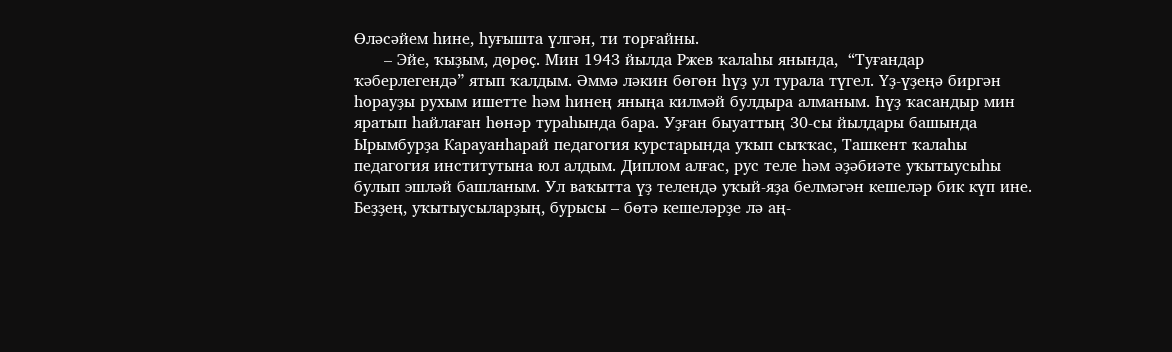Өләсәйем һине, һуғышта үлгән, ти торғайны.
      – Эйе, ҡыҙым, дөрөҫ. Мин 1943 йылда Ржев ҡалаһы янында,  “Туғандар ҡәберлегендә” ятып ҡалдым. Әммә ләкин бөгөн һүҙ ул турала түгел. Үҙ-үҙеңә биргән һорауҙы рухым ишетте һәм һинең яныңа килмәй булдыра алманым. Һүҙ ҡасандыр мин яратып һайлаған һөнәр тураһында бара. Уҙған быуаттың 30-сы йылдары башында Ырымбурҙа Карауанһарай педагогия курстарында уҡып сыҡҡас, Ташкент ҡалаһы педагогия институтына юл алдым. Диплом алғас, рус теле һәм әҙәбиәте уҡытыусыһы булып эшләй башланым. Ул ваҡытта үҙ телендә уҡый-яҙа белмәгән кешеләр бик күп ине. Беҙҙең, уҡытыусыларҙың, бурысы – бөтә кешеләрҙе лә аң-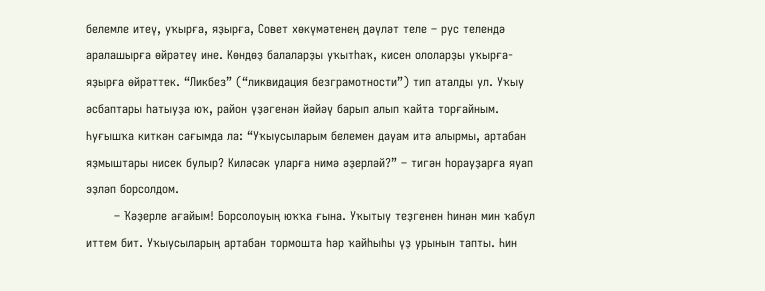белемле итеү, уҡырға, яҙырға, Совет хөкүмәтенең дәүләт теле – рус телендә аралашырға өйрәтеү ине. Көндөҙ балаларҙы уҡытһаҡ, кисен ололарҙы уҡырға-яҙырға өйрәттек. “Ликбез” (“ликвидация безграмотности”) тип аталды ул. Уҡыу әсбаптары һатыуҙа юҡ, район үҙәгенән йәйәү барып алып ҡайта торғайным. Һуғышҡа киткән сағымда ла: “Уҡыусыларым белемен дауам итә алырмы, артабан яҙмыштары нисек булыр? Киләсәк уларға нимә әҙерләй?” – тигән һорауҙарға яуап эҙләп борсолдом.
       – Ҡәҙерле ағайым! Борсолоуың юҡҡа ғына. Уҡытыу теҙгенен һинән мин ҡабул иттем бит. Уҡыусыларың артабан тормошта һәр ҡайһыһы үҙ урынын тапты. Һин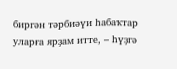биргән тәрбиәүи һабаҡтар уларға ярҙам итте, – һүҙгә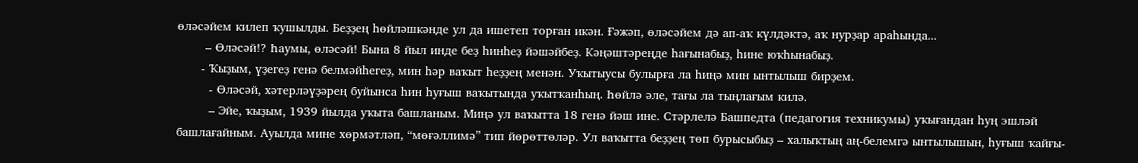өләсәйем килеп ҡушылды. Беҙҙең һөйләшкәнде ул да ишетеп торған икән. Ғәжәп, өләсәйем дә ап-аҡ күлдәктә, аҡ нурҙар араһында...
       – Өләсәй!? Һаумы, өләсәй! Бына 8 йыл инде беҙ һинһеҙ йәшәйбеҙ. Кәңәштәреңде һағынабыҙ, һине юҡһынабыҙ.
      - Ҡыҙым, үҙегеҙ генә белмәйһегеҙ, мин һәр ваҡыт һеҙҙең менән. Уҡытыусы булырға ла һиңә мин ынтылыш бирҙем.
        - Өләсәй, хәтерләүҙәрең буйынса һин һуғыш ваҡытында уҡытҡанһың. Һөйлә әле, тағы ла тыңлағым килә.
        – Эйе, ҡыҙым, 1939 йылда уҡыта башланым. Миңә ул ваҡытта 18 генә йәш ине. Стәрлелә Башпедта (педагогия техникумы) уҡығандан һуң эшләй башлағайным. Ауылда мине хөрмәтләп, “мөғәллимә” тип йөрөттөләр. Ул ваҡытта беҙҙең төп бурысыбыҙ – халыҡтың аң-белемгә ынтылышын, һуғыш ҡайғы-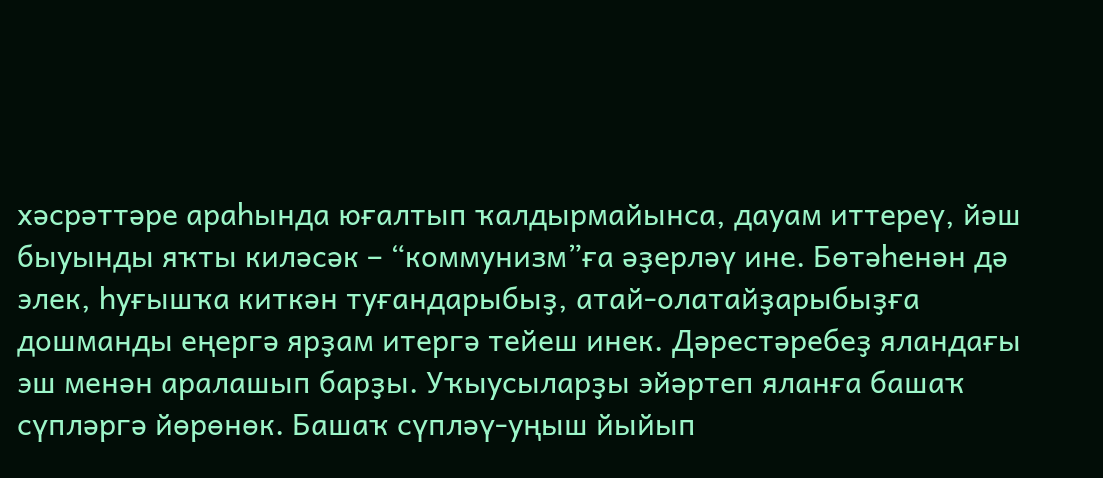хәсрәттәре араһында юғалтып ҡалдырмайынса, дауам иттереү, йәш быуынды яҡты киләсәк – “коммунизм”ға әҙерләү ине. Бөтәһенән дә элек, һуғышҡа киткән туғандарыбыҙ, атай-олатайҙарыбыҙға дошманды еңергә ярҙам итергә тейеш инек. Дәрестәребеҙ яландағы эш менән аралашып барҙы. Уҡыусыларҙы эйәртеп яланға башаҡ сүпләргә йөрөнөк. Башаҡ сүпләү-уңыш йыйып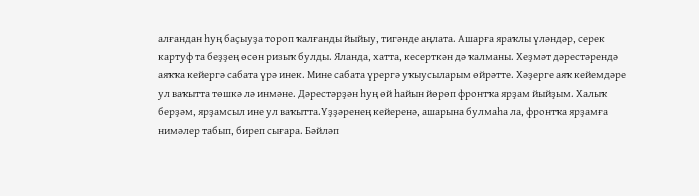алғандан һуң баҫыуҙа тороп ҡалғанды йыйыу, тигәнде аңлата. Ашарға яраҡлы үләндәр, серек картуф та беҙҙең өсөн ризыҡ булды. Яланда, хатта, кесерткән дә ҡалманы. Хеҙмәт дәрестәрендә аяҡҡа кейергә сабата үрә инек. Мине сабата үрергә уҡыусыларым өйрәтте. Хәҙерге аяҡ кейемдәре ул ваҡытта төшкә лә инмәне. Дәрестәрҙән һуң өй һайын йөрөп фронтҡа ярҙам йыйҙым. Халыҡ берҙәм, ярҙамсыл ине ул ваҡытта.Үҙҙәренең кейеренә, ашарына булмаһа ла, фронтҡа ярҙамға нимәлер табып, биреп сығара. Бәйләп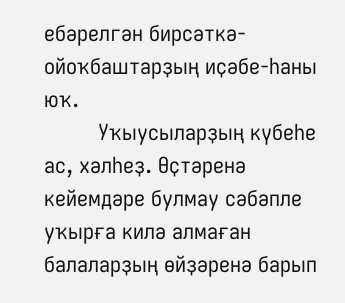ебәрелгән бирсәткә-ойоҡбаштарҙың иҫәбе-һаны юҡ.
         Уҡыусыларҙың күбеһе ас, хәлһеҙ. Өҫтәренә кейемдәре булмау сәбәпле уҡырға килә алмаған балаларҙың өйҙәренә барып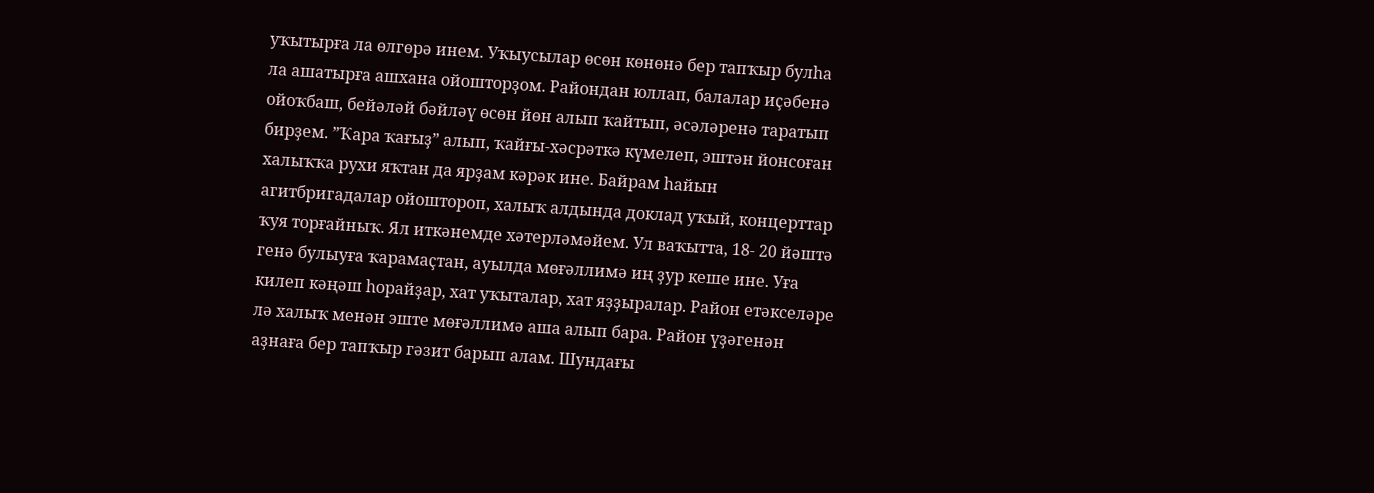уҡытырға ла өлгөрә инем. Уҡыусылар өсөн көнөнә бер тапҡыр булһа ла ашатырға ашхана ойошторҙом. Райондан юллап, балалар иҫәбенә ойоҡбаш, бейәләй бәйләү өсөн йөн алып ҡайтып, әсәләренә таратып бирҙем. ”Ҡара ҡағыҙ” алып, ҡайғы-хәсрәткә күмелеп, эштән йонсоған халыҡҡа рухи яҡтан да ярҙам кәрәк ине. Байрам һайын агитбригадалар ойоштороп, халыҡ алдында доклад уҡый, концерттар ҡуя торғайныҡ. Ял иткәнемде хәтерләмәйем. Ул ваҡытта, 18- 20 йәштә генә булыуға ҡарамаҫтан, ауылда мөғәллимә иң ҙур кеше ине. Уға килеп кәңәш һорайҙар, хат уҡыталар, хат яҙҙыралар. Район етәкселәре лә халыҡ менән эште мөғәллимә аша алып бара. Район үҙәгенән аҙнаға бер тапҡыр гәзит барып алам. Шундағы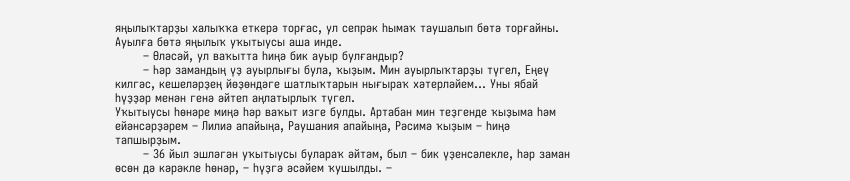яңылыҡтарҙы халыҡҡа еткерә торғас, ул сепрәк һымаҡ таушалып бөтә торғайны. Ауылға бөтә яңылыҡ уҡытыусы аша инде.
       – Өләсәй, ул ваҡытта һиңә бик ауыр булғандыр?
       – Һәр замандың үҙ ауырлығы була, ҡыҙым. Мин ауырлыҡтарҙы түгел, Еңеү килгәс, кешеләрҙең йөҙөндәге шатлыҡтарын нығыраҡ хәтерләйем... Уны ябай һүҙҙәр менән генә әйтеп аңлатырлыҡ түгел.
Уҡытыусы һөнәре миңә һәр ваҡыт изге булды. Артабан мин теҙгенде ҡыҙыма һәм ейәнсәрҙәрем – Лилиә апайыңа, Раушания апайыңа, Рәсимә ҡыҙым – һиңә тапшырҙым.
       – 36 йыл эшләгән уҡытыусы булараҡ әйтәм, был – бик үҙенсәлекле, һәр заман өсөн дә кәрәкле һөнәр, – һүҙгә әсәйем ҡушылды. –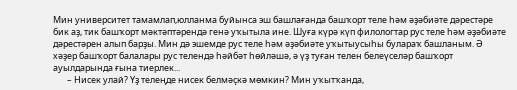Мин университет тамамлап,юлланма буйынса эш башлағанда башҡорт теле һәм әҙәбиәте дәрестәре бик аҙ, тик башҡорт мәктәптәрендә генә уҡытыла ине. Шуға күрә күп филологтар рус теле һәм әҙәбиәте дәрестәрен алып барҙы. Мин дә эшемде рус теле һәм әҙәбиәте уҡытыусыһы булараҡ башланым. Ә хәҙер башҡорт балалары рус телендә һәйбәт һөйләшә, ә үҙ туған телен белеүселәр башҡорт ауылдарында ғына тиерлек...
       – Нисек улай? Үҙ телеңде нисек белмәҫкә мөмкин? Мин уҡытҡанда,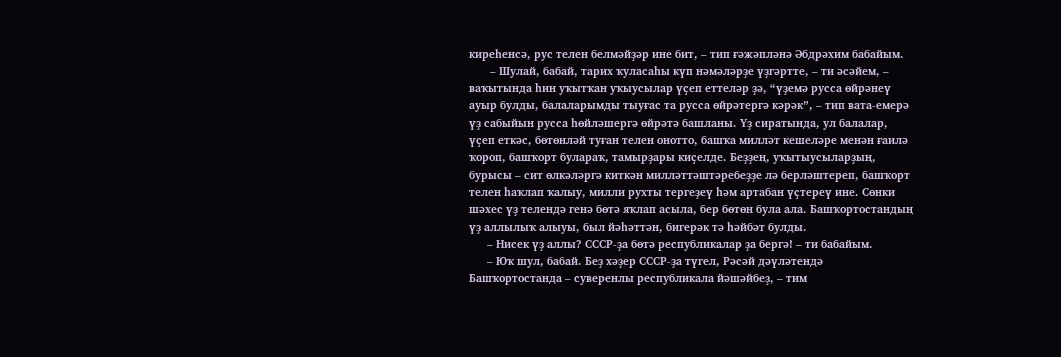киреһенсә, рус телен белмәйҙәр ине бит, – тип ғәжәпләнә Әбдрәхим бабайым.
       – Шулай, бабай, тарих ҡуласаһы күп нәмәләрҙе үҙгәртте, – ти әсәйем, – ваҡытында һин уҡытҡан уҡыусылар үҫеп еттеләр ҙә, “үҙемә русса өйрәнеү ауыр булды, балаларымды тыуғас та русса өйрәтергә кәрәк”, – тип вата-емерә үҙ сабыйын русса һөйләшергә өйрәтә башланы. Үҙ сиратында, ул балалар, үҫеп еткәс, бөтөнләй туған телен онотто, башҡа милләт кешеләре менән ғаилә ҡороп, башҡорт булараҡ, тамырҙары киҫелде. Беҙҙең, уҡытыусыларҙың, бурысы – сит өлкәләргә киткән милләттәштәребеҙҙе лә берләштереп, башҡорт телен һаҡлап ҡалыу, милли рухты тергеҙеү һәм артабан үҫтереү ине. Сөнки шәхес үҙ телендә генә бөтә яҡлап асыла, бер бөтөн була ала. Башҡортостандың үҙ аллылыҡ алыуы, был йәһәттән, бигерәк тә һәйбәт булды.
      – Нисек үҙ аллы? СССР-ҙа бөтә республикалар ҙа бергә! – ти бабайым.
      – Юҡ шул, бабай. Беҙ хәҙер СССР-ҙа түгел, Рәсәй дәүләтендә Башҡортостанда – суверенлы республикала йәшәйбеҙ, – тим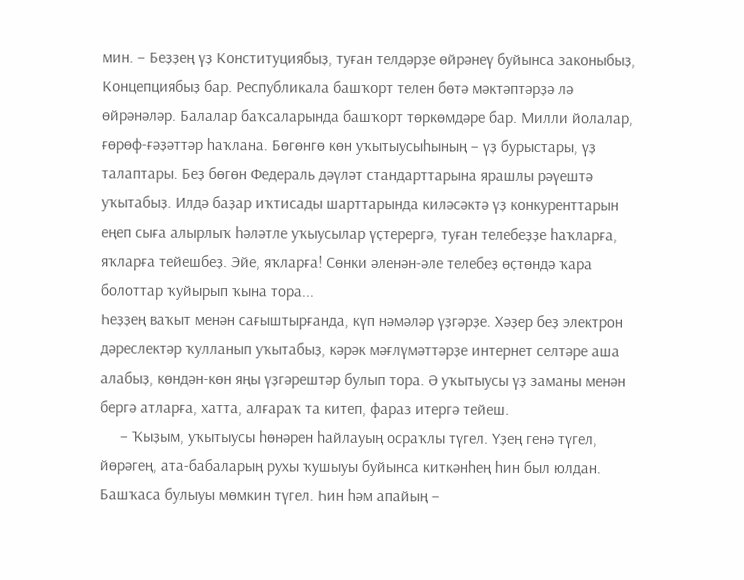мин. – Беҙҙең үҙ Конституциябыҙ, туған телдәрҙе өйрәнеү буйынса законыбыҙ, Концепциябыҙ бар. Республикала башҡорт телен бөтә мәктәптәрҙә лә өйрәнәләр. Балалар баҡсаларында башҡорт төркөмдәре бар. Милли йолалар, ғөрөф-ғәҙәттәр һаҡлана. Бөгөнгө көн уҡытыусыһының – үҙ бурыстары, үҙ талаптары. Беҙ бөгөн Федераль дәүләт стандарттарына ярашлы рәүештә уҡытабыҙ. Илдә баҙар иҡтисады шарттарында киләсәктә үҙ конкуренттарын еңеп сыға алырлыҡ һәләтле уҡыусылар үҫтерергә, туған телебеҙҙе һаҡларға, яҡларға тейешбеҙ. Эйе, яҡларға! Сөнки әленән-әле телебеҙ өҫтөндә ҡара болоттар ҡуйырып ҡына тора...
Һеҙҙең ваҡыт менән сағыштырғанда, күп нәмәләр үҙгәрҙе. Хәҙер беҙ электрон дәреслектәр ҡулланып уҡытабыҙ, кәрәк мәғлүмәттәрҙе интернет селтәре аша алабыҙ, көндән-көн яңы үҙгәрештәр булып тора. Ә уҡытыусы үҙ заманы менән бергә атларға, хатта, алғараҡ та китеп, фараз итергә тейеш.
     – Ҡыҙым, уҡытыусы һөнәрен һайлауың осраҡлы түгел. Үҙең генә түгел, йөрәгең, ата-бабаларың рухы ҡушыуы буйынса киткәнһең һин был юлдан. Башҡаса булыуы мөмкин түгел. Һин һәм апайың –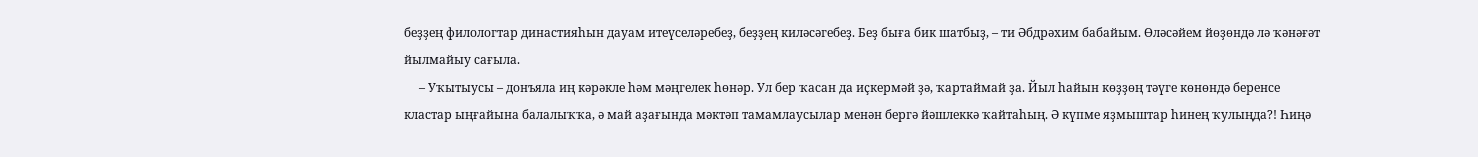беҙҙең филологтар династияһын дауам итеүселәребеҙ, беҙҙең киләсәгебеҙ. Беҙ быға бик шатбыҙ, – ти Әбдрәхим бабайым. Өләсәйем йөҙөндә лә ҡәнәғәт йылмайыу сағыла.
     – Уҡытыусы – донъяла иң кәрәкле һәм мәңгелек һөнәр. Ул бер ҡасан да иҫкермәй ҙә, ҡартаймай ҙа. Йыл һайын көҙҙөң тәүге көнөндә беренсе кластар ыңғайына балалыҡҡа, ә май аҙағында мәктәп тамамлаусылар менән бергә йәшлеккә ҡайтаһың. Ә күпме яҙмыштар һинең ҡулыңда?! Һиңә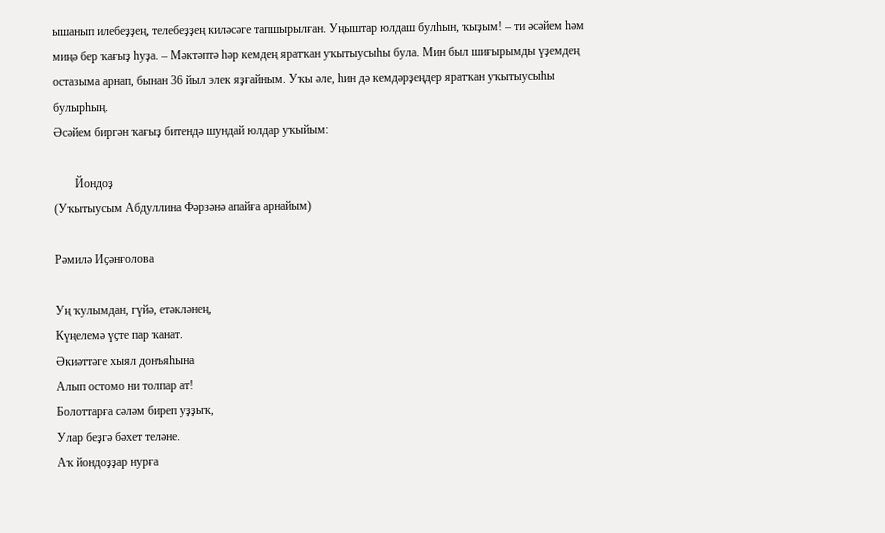ышанып илебеҙҙең, телебеҙҙең киләсәге тапшырылған. Уңыштар юлдаш булһын, ҡыҙым! – ти әсәйем һәм миңә бер ҡағыҙ һуҙа. – Мәктәптә һәр кемдең яратҡан уҡытыусыһы була. Мин был шиғырымды үҙемдең остазыма арнап, бынан 36 йыл элек яҙғайным. Уҡы әле, һин дә кемдәрҙеңдер яратҡан уҡытыусыһы булырһың.
Әсәйем биргән ҡағыҙ битендә шундай юлдар уҡыйым:

       Йондоҙ
(Уҡытыусым Абдуллина Фәрзәнә апайға арнайым)

Рәмилә Иҫәнғолова

Уң ҡулымдан, гүйә, етәкләнең,
Күңелемә үҫте пар ҡанат.
Әкиәттәге хыял донъяһына
Алып остомо ни толпар ат!
Болоттарға сәләм биреп уҙҙыҡ,
Улар беҙгә бәхет теләне.
Аҡ йондоҙҙар нурға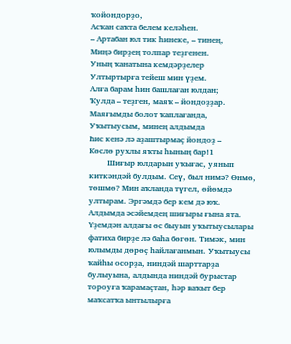ҡойондорҙо,
Асҡан саҡта белем келәһен.
– Артабан юл тик һинеке, – тинең,
Миңә бирҙең толпар теҙгенен.
Уның ҡанатына кемдәрҙелер
Ултыртырға тейеш мин үҙем.
Алға барам һин башлаған юлдан;
Ҡулда – теҙген, маяҡ – йондоҙҙар.
Маяғымды болот ҡаплағанда,
Уҡытыусым, минең алдымда
Һис кенә лә аҙаштырмаҫ йондоҙ –
Көслө рухлы яҡты һының бар!1
         Шиғыр юлдарын уҡығас, уянып киткәндәй булдым. Сеү, был нимә? Өнмө, төшмө? Мин аҡланда түгел, өйөмдә ултырам. Эргәмдә бер кем дә юҡ. Алдымда әсәйемдең шиғыры ғына ята. Үҙемдән алдағы өс быуын уҡытыусылары фатиха бирҙе лә баһа бөгөн. Тимәк, мин юлымды дөрөҫ һайлағанмын. Уҡытыусы ҡайһы осорҙа, ниндәй шарттарҙа булыуына, алдында ниндәй бурыстар тороуға ҡарамаҫтан, һәр ваҡыт бер маҡсатҡа ынтылырға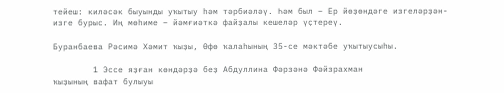тейеш: киләсәк быуынды уҡытыу һәм тәрбиәләү. Һәм был – Ер йөҙөндәге изгеләрҙән- изге бурыс. Иң мөһиме – йәмғиәткә файҙалы кешеләр үҫтереү.

Буранбаева Рәсимә Хәмит ҡыҙы, Өфө ҡалаһының 35-се мәктәбе уҡытыусыһы.

        1 Эссе яҙған көндәрҙә беҙ Абдуллина Фәрзәнә Фәйзрахман
ҡыҙының вафат булыуы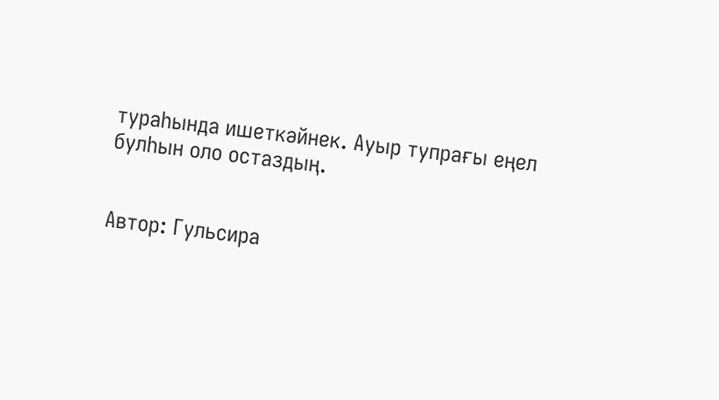тураһында ишеткәйнек. Ауыр тупрағы еңел булһын оло остаздың.


Автор: Гульсира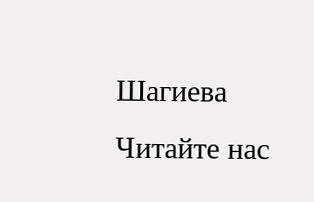Шагиева
Читайте нас